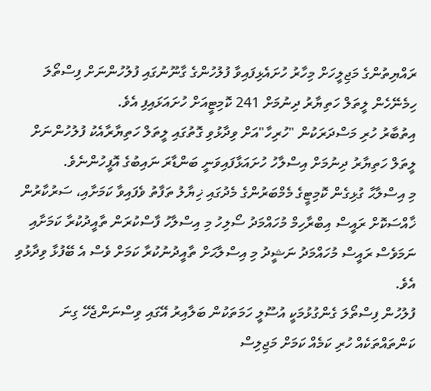ރައްޔިތުންގެ މަޖިލީހަށް މިހާރު ހުށައެޅިފައިވާ ފުލުހުންގެ ގާނޫނުގައި ފުލުހުންނަށް ފިސްތޯލަ ހިމެނޭހެން ލީތަލް ހަތިޔާރު ދިނުމަށް 241 ކޮމިޓީއަށް ހުށައަޅައިފި އެވެ.
އިތުބާރު ހުރި މަސްދަރަކުން "ހުރިހާ"އަށް ވިދާޅުވި ގޮތުގައި ލީތަލް ހަތިޔާރާއެކު ފުލުހުންނަށް ލީތަލް ހަތިޔާރު ދިނުމަށް އިސްލާހު ހުށައަޅާފައިވަނީ ބަންޑާރަ ނައިބުގެ އޮފީހުންނެވެ.
މި އިސްލާޙާ ގުޅިގެން ކޮމިޓީގެ މެމްބަރުންގެ މެދުގައި ޚިޔާލު ތަފާތު ވެފައިވާ ކަމަށާއި، ސަރުކާރުން ޚާއްސަކޮށް ރައީސް އިބްރާހިމް މުހައްމަދު ސޯލިހު މި އިސްލާހު ފާސްކުރަން ތާއީދުކުރާ ކަމަށާއި ނަމަވެސް ރައީސް މުހައްމަދު ނަޝީދު މި އިސްލާޙަށް ތާއީދުނުކުރާ ކަމަށް ވެސް އެ ބޭފުޅާ ވިދާޅުވި އެވެ.
ފުލުހުން ފިސްތޯލަ ގެންގުޅުމަކީ އުސޫލީ ހަމަތަކުން ބަލާއިރު އޭގައި ވިސްނަންޖެހޭ ގިނަ ކަންތައްތަކެއް ހުރި ކަމެއް ކަމަށް މަޖިލިސް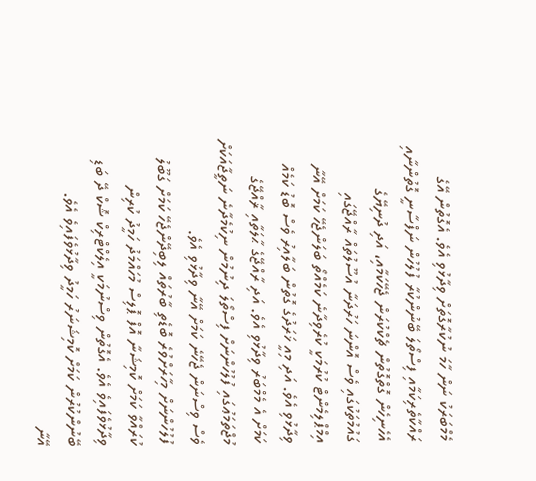މެމްބަރަކު ނަން ހާމަ ނުކުރާގޮތަށް ވިދާޅުވި އެވެ. އެގޮތުން އޭގެ ރައްކާތެރިކަމާއި ފިސްތޯލަ ބޭނުންކުރާ ފުލުހުން ނަފްސާނީ ގޮތުންނާއި އެހެނިހެން ގޮތްގޮތުން ޗެކްކުރަން ޖެހޭކަމާއި، އަދި ދުނިޔޭގެ ގައުމުތަކުގައި ވެސް އޮންނަ ހަރުދަނާ އުސޫލުތައް ރާއްޖޭގައި އިމްޕްލިމެންޓް ކުރުމަކީ ކުރެވިދާނެ ކަމެއްތޯ ބަލަންޖެހޭ ކަމަށް އޭނާ ވިދާޅުވި އެވެ. އަދި މިއީ ޚަރަދުގެ ގޮތުން ބަލާއިރު ވެސް ބޮޑު ކަމެއް ކަމަށް އެ މެމްބަރު ވިދާޅުވި އެވެ. އަދި ރާއްޖޭގެ ޙާލަތާއި ޜާއްޖޭގެ މުޖްތަމަޢުގައި ފުލުހުންނަށް ފިސްތޯލަ ދިނުމުން ނިކުމެދާނެ ނަތީޖާއަކަށް ވެސް ވިސްނަން ޖެހޭނެ ކަމަށް އޭނާ ވިދާޅުވި އެވެ.
ފުލުހުންނަށް މިހާރަށްވުރެ ބޮޑެތި ބާރުތައް ލިބިދޭންޖެހޭ ކަމަށް ގަބޫލު ކުރައްވާ ކަމަށް ކޮމިޝަނާ އޮފް ޕޮލިސް މުހައްމަދު ހަމީދު ކުރިން ވިދާޅުވެފައިވެ އެވެ. އެގޮތުން ވިސްނުމަކީ އިލެކްޓްރިކް ޝޮކް ދޭ ބަޑި ބޭނުންކުރުން ކަމަށް ކޮމިޝަނަރު ހަމީދު ވިދާޅުވެފައިވެ އެވެ.
އޭނާ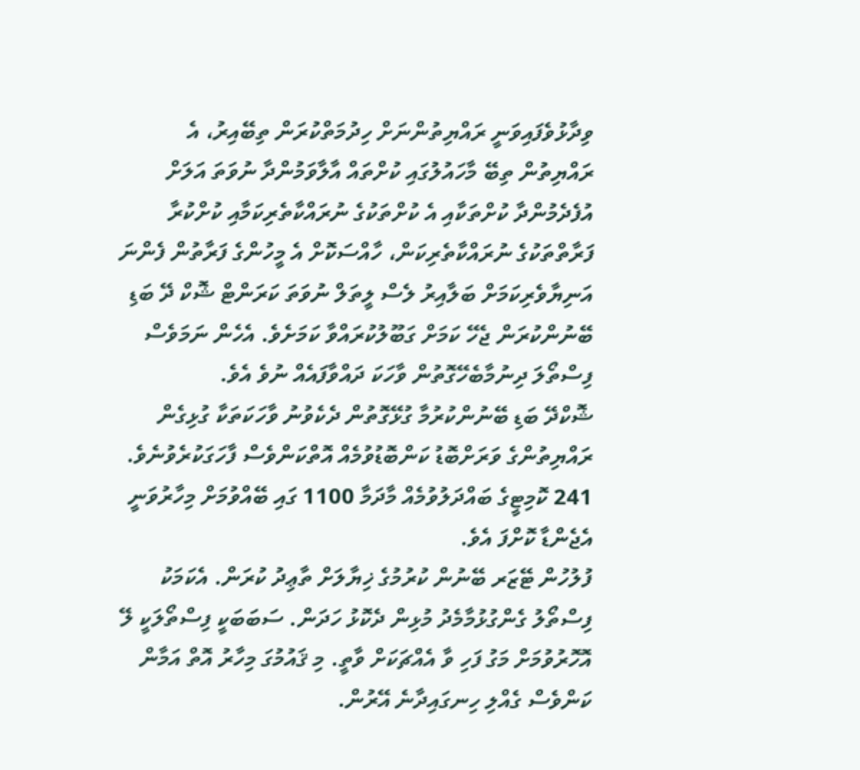ވިދާޅުވެފައިވަނީ ރައްޔިތުންނަށް ހިދުމަތްކުރަން ތިބޭއިރު، އެ ރައްޔިތުން ތިބޭ މާހައުލުގައި ކުށްތައް އާލާވަމުންދާ ނުވަތަ އަލަށް އުފެދެމުންދާ ކުށްތަކާއި އެ ކުށްތަކުގެ ނުރައްކާތެރިކަމާއި ކުށްކުރާ ފަރާތްތަކުގެ ނުރައްކާތެރިކަން، ހާއްސަކޮށް އެ މީހުންގެ ފަރާތުން ފެންނަ އަނިޔާވެރިކަމަށް ބަލާއިރު ލެސް ލީތަލް ނުވަތަ ކަރަންޓް ޝޮކް ދޭ ބަޑި ބޭނުންކުރަން ޖެހޭ ކަމަށް ގަބޫލުކުރައްވާ ކަމަށެވެ. އެހެން ނަމަވެސް ފިސްތޯލަ ދިނުމާބެހޭގޮތުން ވާހަކަ ދައްވާފައެއް ނުވެ އެވެ.
ޝޮކްދޭ ބަޑި ބޭނުންކުރުމާ ގުޅޭގޮތުން ދެކެވުނު ވާހަކަތަކާ ގުޅިގެން ރައްޔިތުންގެ ވަރަށްބޮޑު ކަންބޮޑުވުމެއް އޮތްކަންވެސް ފާހަގަކުރެވުނެވެ.
241 ކޮމިޓީގެ ބައްދަލުވުމެއް މާދަމާ 1100 ގައި ބޭއްވުމަށް މިހާރުވަނީ އެޖެންޑާ ކޮށްފަ އެވެ.
ފުލުހުން ޓޭޒަރ ބޭނުން ކުރުމުގެ ޚިޔާލަށް ތާޢިދު ކުރަން. އެކަމަކު ފިސްތޯލު ގެންގުޅުމާމެދު މުޅިން ދެކޮޅު ހަދަން. ސަބަބަކީ ފިސްތޯލަކީ ލޭ އޮހޮރުވުމަށް މަގު ފަހި ވާ އެއްޗަކަށް ވާތީ. މި ޤައުމުގަ މިހާރު އޮތް އަމާން ކަންވެސް ގެއްލި ހިނގައިދާނެ އޭރުން.